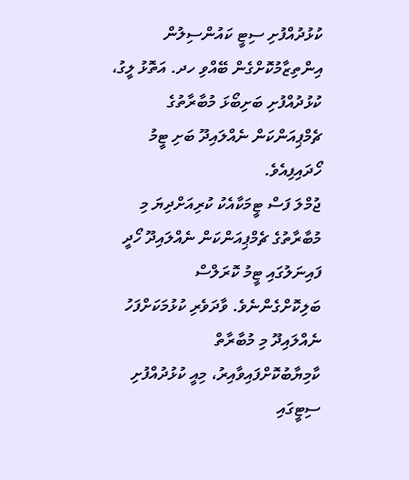ކުޅުދުއްފުށި ސިޓީ ކައުންސިލުން އިންތިޒާމުކޮށްގެން ބޭއްވި ހދ. އަތޮޅު ލީގު، ކުޅުދުއްފުށި ބަށިބޯޅަ މުބާރާތުގެ ޗެމްޕިއަންކަން ނެއްލައިދޫ ބަށި ޓީމު ހޯދައިފިއެވެ.
ޖުމްލަ ފަސް ޓީމަކާއެކު ކުރިއަށްދިޔަ މި މުބާރާތުގެ ޗެމްޕިއަންކަން ނެއްލައިދޫ ހޯދީ ފައިނަލުގައި ޓީމު ކޮރަލްސް ބަލިކޮށްގެންނެވެ. ވާދަވެރި ކުޅުމަކަށްފަހު ނެއްލައިދޫ މި މުބާރާތް ކާމިޔާބުކޮށްފައިވާއިރު، މިއީ ކުޅުދުއްފުށި ސިޓީގައި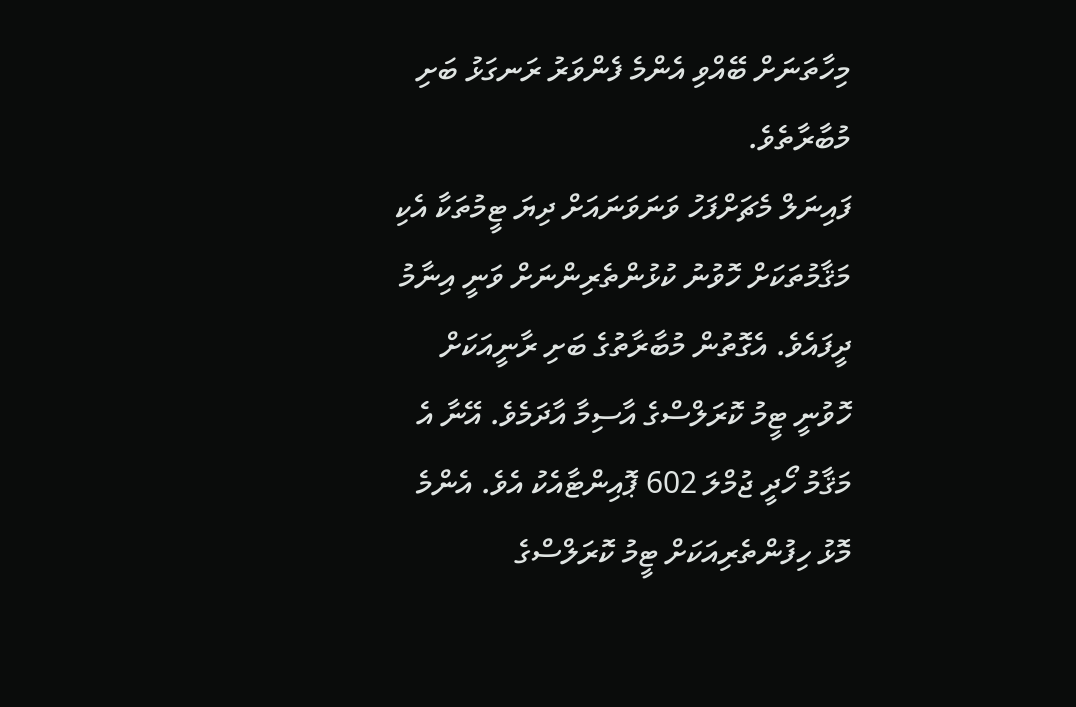މިހާތަނަށް ބޭއްވި އެންމެ ފެންވަރު ރަނގަޅު ބަށި މުބާރާތެވެ.
ފައިނަލް މެޗަށްފަހު ވަނަވަނައަށް ދިޔަ ޓީމުތަކާ އެކި މަޤާމުތަކަށް ހޮވުނު ކުޅުންތެރިންނަށް ވަނީ އިނާމު ދީފައެވެ. އެގޮތުން މުބާރާތުގެ ބަށި ރާނީއަކަށް ހޮވުނީ ޓީމު ކޮރަލްސްގެ އާސިމާ އާދަމެވެ. އޭނާ އެ މަޤާމު ހޯދީ ޖުމްލަ 602 ޕޮއިންޓާއެކު އެވެ. އެންމެ މޮޅު ހިފުންތެރިއަކަށް ޓީމު ކޮރަލްސްގެ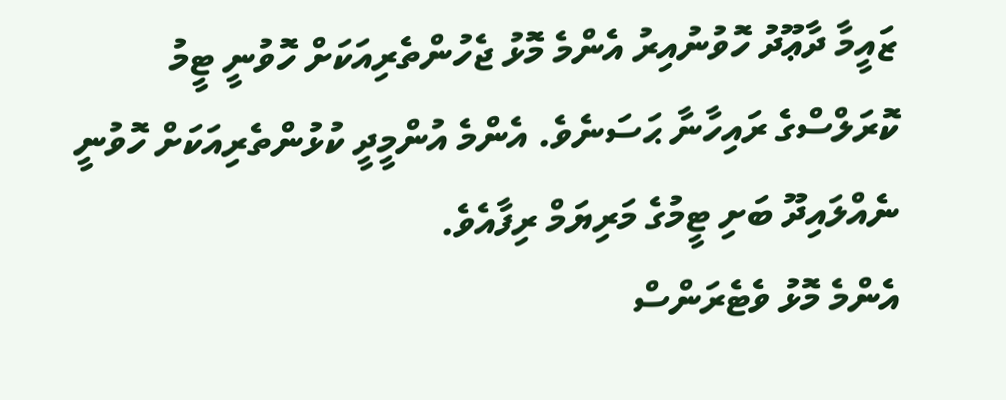ޒައީމާ ދާޢޫދު ހޮވުނުއިރު އެންމެ މޮޅު ޖެހުންތެރިއަކަށް ހޮވުނީ ޓީމު ކޮރަލްސްގެ ރައިހާނާ ޙަސަނެވެ. އެންމެ އުންމީދީ ކުޅުންތެރިއަކަށް ހޮވުނީ ނެއްލައިދޫ ބަށި ޓީމުގެ މަރިޔަމް ރިފާއެވެ.
އެންމެ މޮޅު ވެޓެރަންސް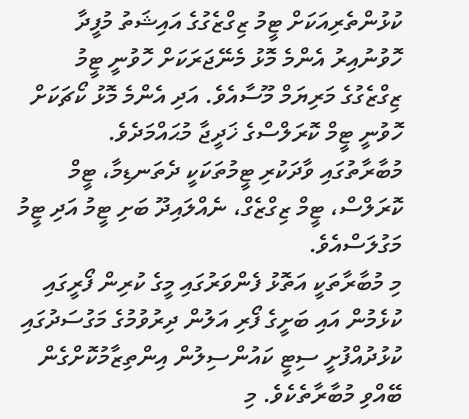ކުޅުންތެރިއަކަށް ޓީމު ޒިގްޒެގުގެ އައިޝަތު މުފީދާ ހޮވުނުއިރު އެންމެ މޮޅު މެނޭޖަރަކަށް ހޮވުނީ ޓީމު ޒިގްޒެގުގެ މަރިޔަމް މޫސާއެވެ. އަދި އެންމެ މޮޅު ކޯޗަކަށް ހޮވުނީ ޓީމް ކޮރަލްސްގެ ޚަދީޖާ މުޙައްމަދެވެ.
މުބާރާތުގައި ވާދަކުރި ޓީމުތަކަކީ ދެތަނޑިމާ، ޓީމް ކޮރަލްސް، ޓީމް ޒިގްޒެގް، ނެއްލައިދޫ ބަށި ޓީމު އަދި ޓީމު މަގުލަސްއެވެ.
މި މުބާރާތަކީ އަތޮޅު ފެންވަރުގައި މީގެ ކުރިން ފޯރީގައި ކުޅެމުން އައި ބަށީގެ ފޯރި އަލުން ދިރުވުމުގެ މަގުސަދުގައި ކުޅުދުއްފުށީ ސިޓީ ކައުންސިލުން އިންތިޒާމުކޮށްގެން ބޭއްވި މުބާރާތެކެވެ. މި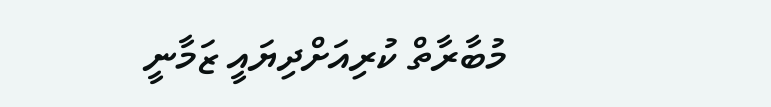މުބާރާތް ކުރިއަށްދިޔައީ ޒަމާނީ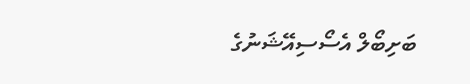ބަށިބޯލް އެސޯސިއޭޝަނުގެ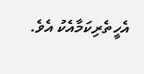އެހީތެރިކަމާއެކު އެވެ.